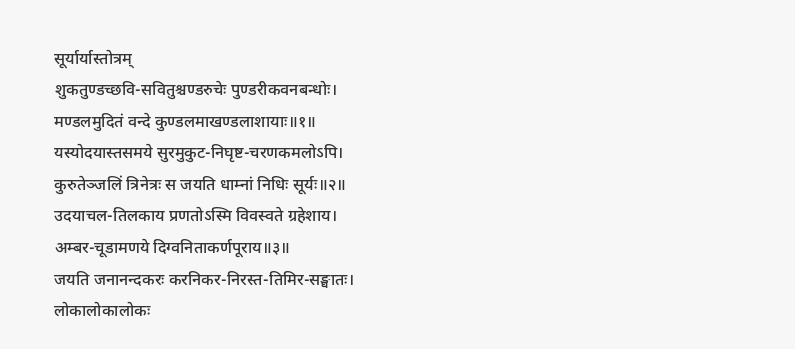सूर्यार्यास्तोत्रम्
शुकतुण्डच्छवि-सवितुश्चण्डरुचेः पुण्डरीकवनबन्धोः।
मण्डलमुदितं वन्दे कुण्डलमाखण्डलाशायाः॥१॥
यस्योदयास्तसमये सुरमुकुट-निघृष्ट-चरणकमलोऽपि।
कुरुतेञ्जलिं त्रिनेत्रः स जयति धाम्नां निधिः सूर्यः॥२॥
उदयाचल-तिलकाय प्रणतोऽस्मि विवस्वते ग्रहेशाय।
अम्बर-चूडामणये दिग्वनिताकर्णपूराय॥३॥
जयति जनानन्दकरः करनिकर-निरस्त-तिमिर-सङ्घातः।
लोकालोकालोकः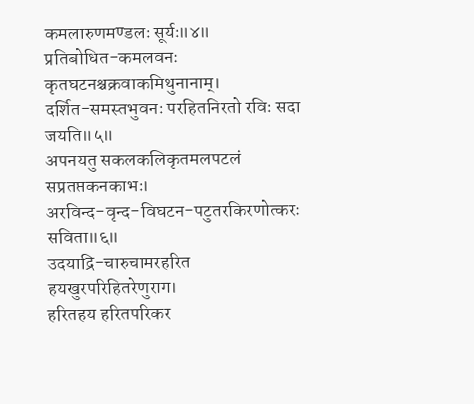कमलारुणमण्डलः सूर्यः॥४॥
प्रतिबोधित-कमलवनः कृतघटनश्चक्रवाकमिथुनानाम्।
दर्शित-समस्तभुवनः परहितनिरतो रविः सदा जयति॥५॥
अपनयतु सकलकलिकृतमलपटलं सप्रतप्तकनकाभः।
अरविन्द-वृन्द-विघटन-पटुतरकिरणोत्करः सविता॥६॥
उदयाद्रि-चारुचामरहरित हयखुरपरिहितरेणुराग।
हरितहय हरितपरिकर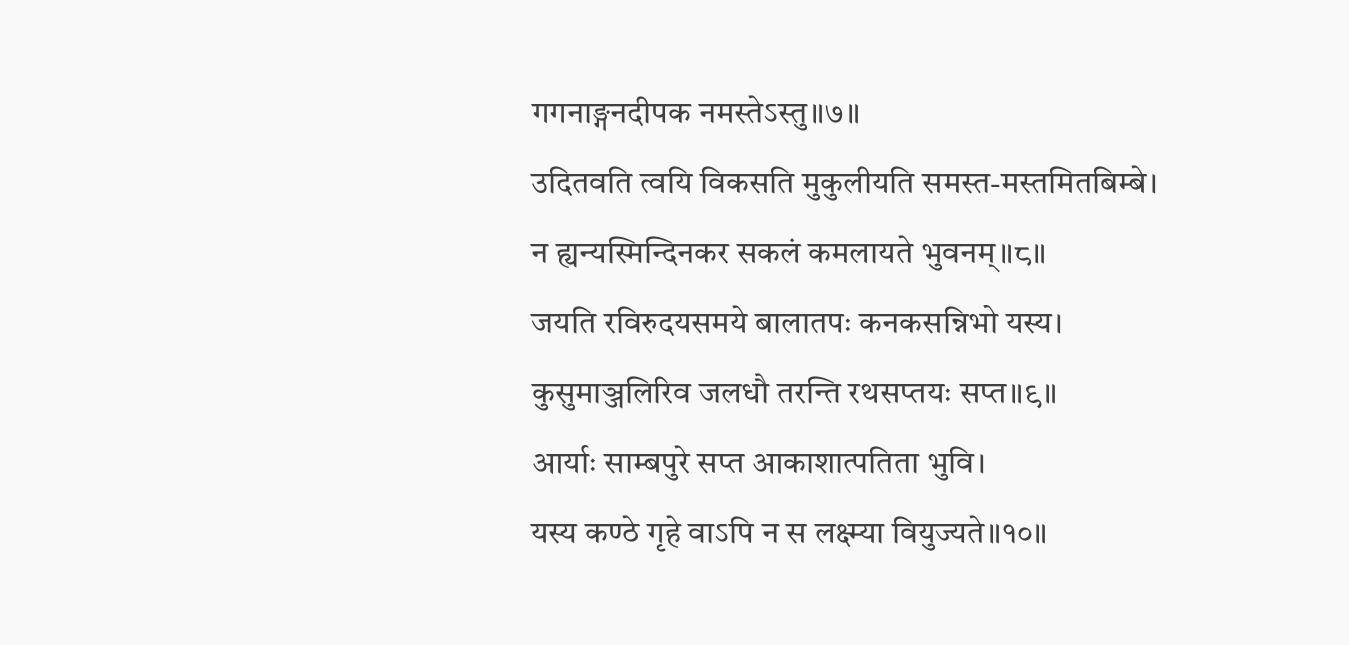गगनाङ्गनदीपक नमस्तेऽस्तु॥७॥
उदितवति त्वयि विकसति मुकुलीयति समस्त-मस्तमितबिम्बे।
न ह्यन्यस्मिन्दिनकर सकलं कमलायते भुवनम्॥८॥
जयति रविरुदयसमये बालातपः कनकसन्निभो यस्य।
कुसुमाञ्जलिरिव जलधौ तरन्ति रथसप्तयः सप्त॥९॥
आर्याः साम्बपुरे सप्त आकाशात्पतिता भुवि।
यस्य कण्ठे गृहे वाऽपि न स लक्ष्म्या वियुज्यते॥१०॥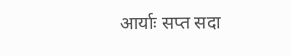आर्याः सप्त सदा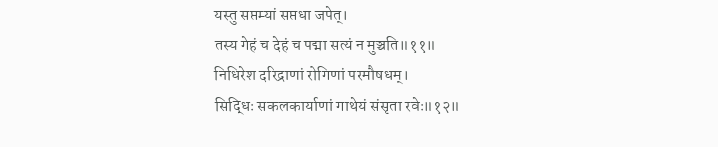यस्तु सप्तम्यां सप्तधा जपेत्।
तस्य गेहं च देहं च पद्मा सत्यं न मुञ्चति॥११॥
निधिरेश दरिद्राणां रोगिणां परमौषधम्।
सिद्धिः सकलकार्याणां गाथेयं संसृता रवेः॥१२॥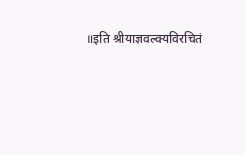॥इति श्रीयाज्ञवल्क्यविरचितं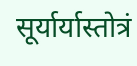सूर्यार्यास्तोत्रं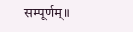सम्पूर्णम्॥